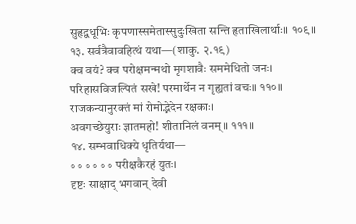सुहृद्वधूभिः कृपणास्समेतास्सुदुःखिता सन्ति हृताखिलार्थाः॥ १०९॥
१३. सर्वत्रैवावहित्थं यथा—(शाकु. २.१९)
क्व वयं? क्व परोक्षमन्मथो मृगशावैः सममेधितो जनः।
परिहासविजल्पितं सखे! परमार्थेन न गृह्यतां वचः॥ ११०॥
राजकन्यानुरक्तं मां रोमोद्भेदेन रक्षकाः।
अवगच्छेयुराः ज्ञातमहो! शीतानिलं वनम्॥ १११॥
१४. सम्भवाधिक्ये धृतिर्यथा—
॰ ॰ ॰ ॰ ॰ ॰ परीक्षकैरहं युतः।
दृष्टः साक्षाद् भगवान् देवी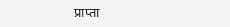प्राप्ता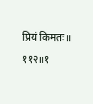प्रियं किमतः॥ ११२॥१